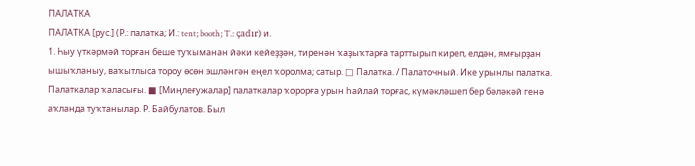ПАЛАТКА
ПАЛАТКА [рус.] (Р.: палатка; И.: tent; booth; T.: çadır) и.
1. Һыу үткәрмәй торған беше туҡыманан йәки кейеҙҙән, тиренән ҡаҙыҡтарға тарттырып киреп, елдән, ямғырҙан ышыҡланыу, ваҡытлыса тороу өсөн эшләнгән еңел ҡоролма; сатыр. □ Палатка. / Палаточный. Ике урынлы палатка. Палаткалар ҡаласығы. ■ [Миңлеғужалар] палаткалар ҡорорға урын һайлай торғас, күмәкләшеп бер бәләкәй генә аҡланда туҡтанылар. Р. Байбулатов. Был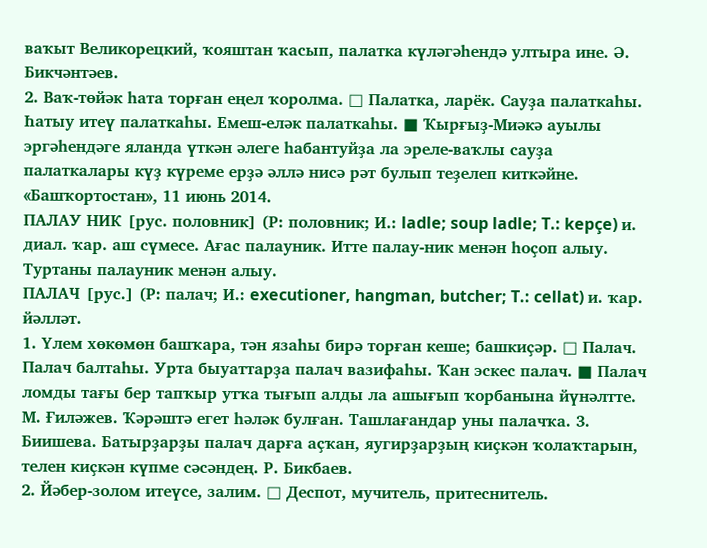ваҡыт Великорецкий, ҡояштан ҡасып, палатка күләгәһендә ултыра ине. Ә. Бикчәнтәев.
2. Ваҡ-төйәк һата торған еңел ҡоролма. □ Палатка, ларёк. Сауҙа палаткаһы. Һатыу итеү палаткаһы. Емеш-еләк палаткаһы. ■ Ҡырғыҙ-Миәкә ауылы эргәһендәге яланда үткән әлеге һабантуйҙа ла эреле-ваҡлы сауҙа палаткалары күҙ күреме ерҙә әллә нисә рәт булып теҙелеп киткәйне. «Башҡортостан», 11 июнь 2014.
ПАЛАУ НИК [рус. половник] (Р: половник; И.: ladle; soup ladle; T.: kepçe) и. диал. ҡар. аш сүмесе. Ағас палауник. Итте палау-ник менән һоҫоп алыу. Туртаны палауник менән алыу.
ПАЛАЧ [рус.] (Р: палач; И.: executioner, hangman, butcher; T.: cellat) и. ҡар. йәлләт.
1. Үлем хөкөмөн башҡара, тән язаһы бирә торған кеше; башкиҫәр. □ Палач. Палач балтаһы. Урта быуаттарҙа палач вазифаһы. Ҡан эскес палач. ■ Палач ломды тағы бер тапҡыр утҡа тығып алды ла ашығып ҡорбанына йүнәлтте. М. Ғиләжев. Ҡәрәштә егет һәләк булған. Ташлағандар уны палачҡа. 3. Биишева. Батырҙарҙы палач дарға аҫҡан, яугирҙарҙың киҫкән ҡолаҡтарын, телен киҫкән күпме сәсәндең. Р. Бикбаев.
2. Йәбер-золом итеүсе, залим. □ Деспот, мучитель, притеснитель.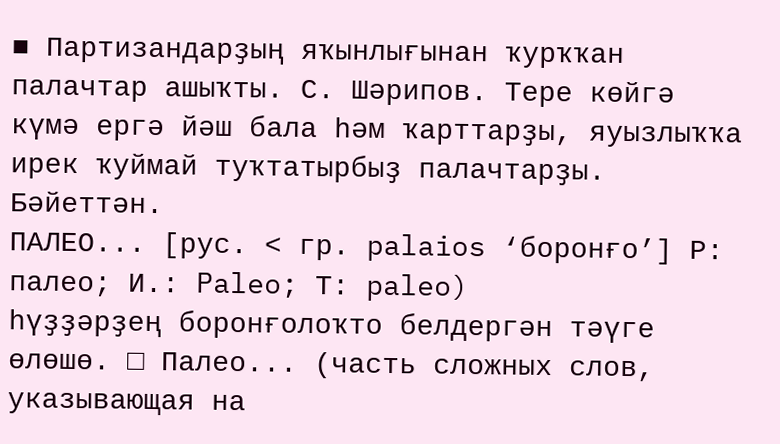■ Партизандарҙың яҡынлығынан ҡурҡҡан палачтар ашыҡты. С. Шәрипов. Тере көйгә күмә ергә йәш бала һәм ҡарттарҙы, яуызлыҡҡа ирек ҡуймай туҡтатырбыҙ палачтарҙы. Бәйеттән.
ПАЛЕО... [рус. < гр. palaios ‘боронғо’] Р: палео; И.: Paleo; Т: paleo)
һүҙҙәрҙең боронғолоҡто белдергән тәүге өлөшө. □ Палео... (часть сложных слов, указывающая на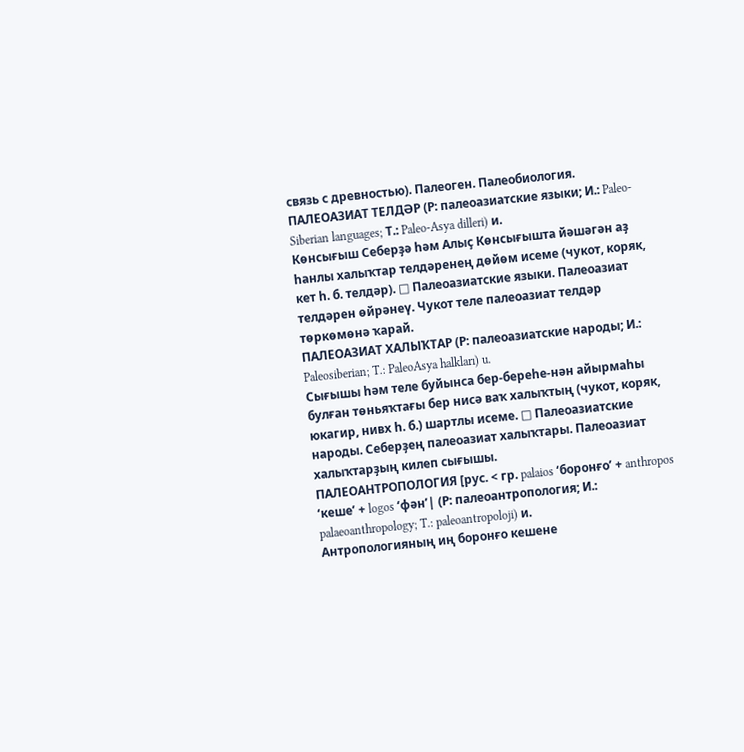связь с древностью). Палеоген. Палеобиология.
ПАЛЕОАЗИАТ ТЕЛДӘР (Р: палеоазиатские языки; И.: Paleo-Siberian languages; Т.: Paleo-Asya dilleri) и.
Көнсығыш Себерҙә һәм Алыҫ Көнсығышта йәшәгән аҙ һанлы халыҡтар телдәренең дөйөм исеме (чукот, коряк, кет һ. б. телдәр). □ Палеоазиатские языки. Палеоазиат телдәрен өйрәнеү. Чукот теле палеоазиат телдәр төркөмөнә ҡарай.
ПАЛЕОАЗИАТ ХАЛЫҠТАР (Р: палеоазиатские народы; И.: Paleosiberian; T.: PaleoAsya halkları) u.
Сығышы һәм теле буйынса бер-береһе-нән айырмаһы булған төньяҡтағы бер нисә ваҡ халыҡтың (чукот, коряк, юкагир, нивх һ. б.) шартлы исеме. □ Палеоазиатские народы. Себерҙең палеоазиат халыҡтары. Палеоазиат халыҡтарҙың килеп сығышы.
ПАЛЕОАНТРОПОЛОГИЯ [рус. < гр. palaios ‘боронғо’ + anthropos ‘кеше’ + logos ‘фән’| (Р: палеоантропология; И.: palaeoanthropology; T.: paleoantropoloji) и.
Антропологияның иң боронғо кешене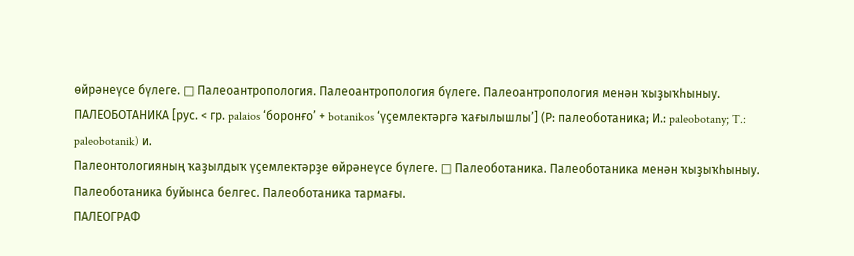өйрәнеүсе бүлеге. □ Палеоантропология. Палеоантропология бүлеге. Палеоантропология менән ҡыҙыҡһыныу.
ПАЛЕОБОТАНИКА [рус. < гр. palaios ‘боронғо’ + botanikos ‘үҫемлектәргә ҡағылышлы’] (Р: палеоботаника; И.: paleobotany; T.: paleobotanik) и.
Палеонтологияның ҡаҙылдыҡ үҫемлектәрҙе өйрәнеүсе бүлеге. □ Палеоботаника. Палеоботаника менән ҡыҙыҡһыныу. Палеоботаника буйынса белгес. Палеоботаника тармағы.
ПАЛЕОГРАФ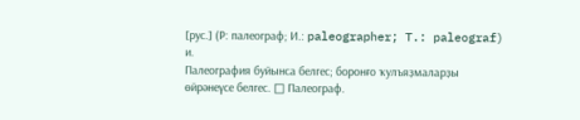[рус.] (Р: палеограф; И.: paleographer; T.: paleograf) и.
Палеография буйынса белгес; боронғо ҡулъяҙмаларҙы өйрәнеүсе белгес. □ Палеограф.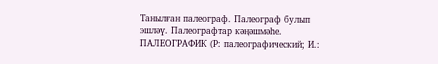Танылған палеограф. Палеограф булып эшләү. Палеографтар кәңәшмәһе.
ПАЛЕОГРАФИК (Р: палеографический; И.: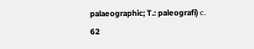palaeographic; T.: paleografi) с.
62